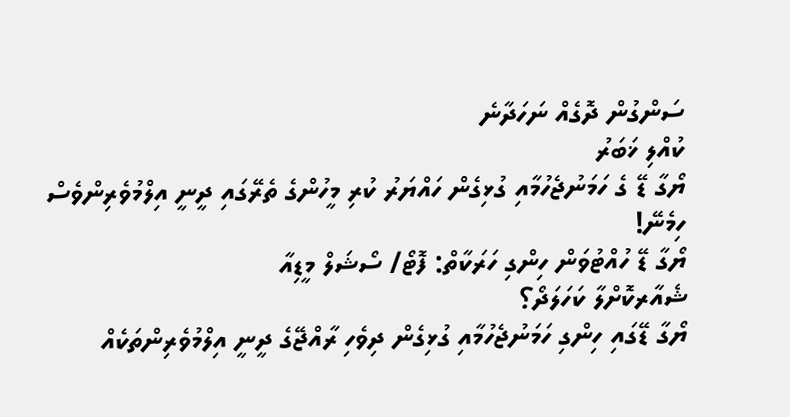ސަންގުން ދޮގެއް ނަހަދާނެ
ކުއްލި ޚަބަރު
ޔޯގާ ޑޭ ގެ ހަމަނުޖެހުމާއި ގުޅިގެން ހައްޔަރު ކުރި މީހުންގެ ތެރޭގައި ދީނީ އިލްމުވެރިންވެސް ހިމެނޭ!
ޔޯގާ ޑޭ ހުއްޓުވަން ހިންގި ހަރަކާތް: ފޮޓޯ/ ސޯޝަލް މީޑިއާ
ޝެއާރކޮށްލާ ކަހަލަދޯ؟
ޔޯގާ ޑޭގައި ހިންގި ހަމަނުޖެހުމާއި ގުޅިގެން ދިވެހި ރާއްޖޭގެ ދީނީ އިލްމުވެރިންތަކެއް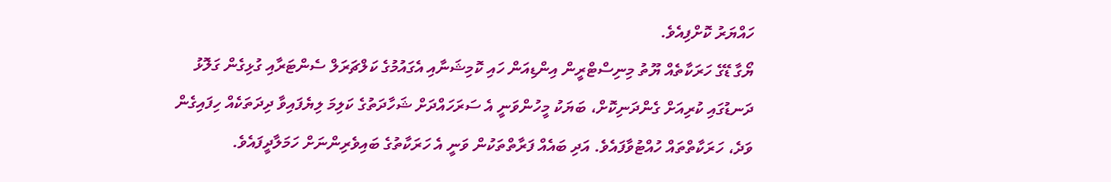ހައްޔަރު ކޮށްފިއެވެ.
ޔޯގާ ޑޭގެ ހަރަކާތެއް ޔޫތު މިނިސްޓްރީން އިންޑިއަން ހައި ކޮމިޝަނާއި އެގައުމުގެ ކަލްޗަރަލް ސެންޓަރާއި ގުޅިގެން ގަލޮޅު ދަނޑުގައި ކުރިއަށް ގެންދަނިކޮށް، ބަޔަކު މީހުންވަނީ އެ ސަރަހައްދަށް ޝަހާދަތުގެ ކަލިމަ ލިޔެފައިވާ ދިދަތަކެއް ހިފައިގެން ވަދެ، ހަރަކާތްތައް ހުއްޓުވާފައެވެ. އަދި ބައެއް ފަރާތްތަކުން ވަނީ އެ ހަރަކާތުގެ ބައިވެރިންނަށް ހަމަލާދީފައެވެ.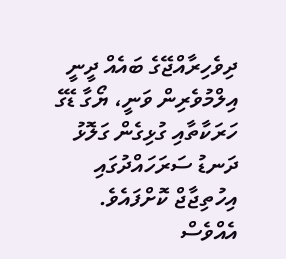ދިވެހިރާއްޖޭގެ ބައެއް ދީނީ އިލްމުވެރިން ވަނީ، ޔޯގާ ޑޭގެ ހަރަކާތާއި ގުޅިގެން ގަލޮޅު ދަނޑު ސަރަހައްދުގައި އިހުތިޖާޖް ކޮށްފައެވެ. އެއްވެސް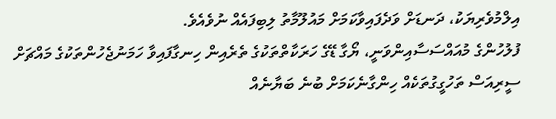އިލްމުވެރިޔަކު، ދަނޑަށް ވަދެފައިވާކަމަށް މައުލޫމާތު ލިބިފައެއް ނުވެއެވެ.
ފުލުހުންގެ މުއައްސަސާއިންވަނީ، ޔޯގާ ޑޭގެ ހަރަކާތްތަކުގެ ތެރެއިން ހިނގާފައިވާ ހަމަނުޖެހުންތަކުގެ މައްޗަށް ސީރިއަސް ތަހުގީގުތަކެއް ހިންގާނެކަމަށް ބުނެ ބަޔާނެއް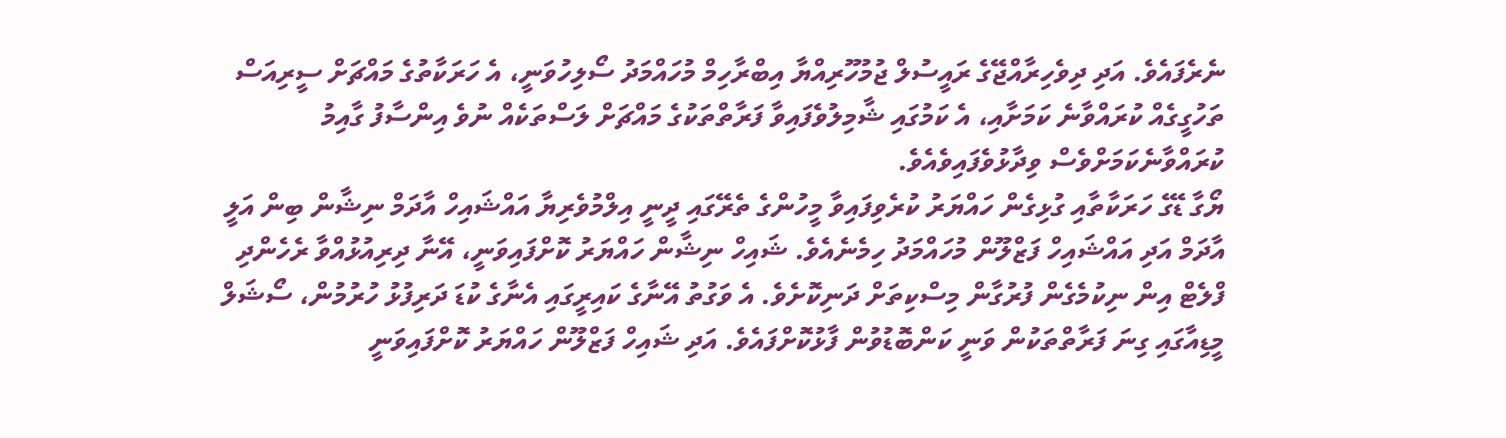ނެރެފައެވެ. އަދި ދިވެހިރާއްޖޭގެ ރައީސުލް ޖުމުހޫރިއްޔާ އިބްރާހިމް މުހައްމަދު ސޯލިހުވަނީ، އެ ހަރަކާތުގެ މައްޗަށް ސީރިއަސް ތަހުގީގެއް ކުރައްވާނެ ކަމަށާއި، އެ ކަމުގައި ޝާމިލުވެފައިވާ ފަރާތްތަކުގެ މައްޗަށް ލަސްތަކެއް ނުވެ އިންސާފު ގާއިމު ކުރައްވާނެކަމަށްވެސް ވިދާޅުވެފައިވެއެވެ.
ޔޯގާ ޑޭގެ ހަރަކާތާއި ގުޅިގެން ހައްޔަރު ކުރެވިފައިވާ މީހުންގެ ތެރޭގައި ދީނީ އިލްމުވެރިޔާ އައްޝައިހް އާދަމް ނިޝާން ބިން އަލީ އާދަމް އަދި އައްޝައިހް ފަޒްލޫން މުހައްމަދު ހިމެނެއެވެ. ޝައިހް ނިޝާން ހައްޔަރު ކޮށްފައިވަނީ، އޭނާ ދިރިއުޅުއްވާ ރެހެންދި ފްލެޓް އިން ނިކުމެގެން ފުރުގާން މިސްކިތަށް ދަނިކޮށެވެ. އެ ވަގުތު އޭނާގެ ކައިރީގައި އެނާގެ ކުޑަ ދަރިފުޅު ހުރުމުން، ސޯޝަލް މީޑިއާގައި ގިނަ ފަރާތްތަކުން ވަނީ ކަންބޮޑުވުން ފާޅުކޮށްފައެވެ. އަދި ޝައިހް ފަޒްލޫން ހައްޔަރު ކޮށްފައިވަނީ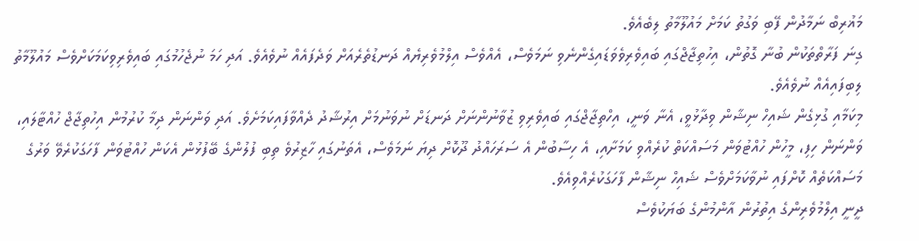މަޣުރިބް ނަމާދުން ފޭބި ވަގުތު ކަމަށް މައުލޫމާތު ލިބެއެވެ.
ގިނަ ފަރާތްތަކުން ބުނާ ގޮތުން، އިހުތިޖާޖްގައި ބައިވެރިވެވަޑައިގެންނެވި ނަމަވެސް، އެއްވެސް އިލްމުވެރިޔެއް ދަނޑުތެރެއަށް ވަދެފައެއް ނުވެއެވެ. އަދި ހަމަ ނުޖެހުމުގައި ބައިވެރިވިކަމަކަށްވެސް މައުލޫމާތު ލިބިފައިއެއް ނުވެއެވެ.
މިކަމާއި ގުޅިގެން ޝައިހް ނިޝާން ވިދާޅުވީ، އެނާ ވަނީ، އިހްތިޖާޖްގައި ބައިވެރިވި ޒުވާނުންނަށް ދަނޑަށް ނުވަނުމަށް އިރުޝާދު ދެއްވާފައިކަމަށެވެ. އަދި ވަންނަން ދިމާ ކުރުމުން އިހުތިޖާޖް ހުއްޓާލައި، ވަންނަން ހިފި، މީހުން ހުއްޓުވަން މަސައްކަތް ކުރެއްވި ކަމަށާއި، އެ ހިސާބުން އެ ސަރަހައްދު ދޫކޮށް ދިޔަ ނަމަވެސް، އެތަނުގައި ހާޒިރުވެ ތިބި ފުލުންގެ ބޭފުޅުން އެކަން ހުއްޓުވަން ފާހަގަކުރެވޭ ވަރުގެ މަސައްކަތެއް ކޮށްފައި ނުވާކަމަށްވެސް ޝައިހް ނިޝާން ފާހަގަކުރެއްވިއެވެ.
ދީނީ އިލްމުވެރިންގެ އިތުރުން އާންމުންގެ ބަޔަކުވެސް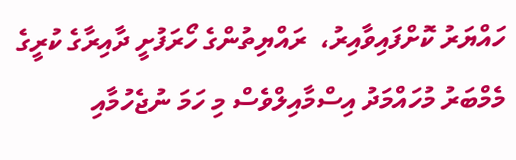ހައްޔަރު ކޮށްފައިވާއިރު،  ރައްޔިތުންގެ ހޯރަފުށީ ދާއިރާގެ ކުރީގެ މެމްބަރު މުހައްމަދު އިސްމާއިލްވެސް މި ހަމަ ނުޖެހުމާއި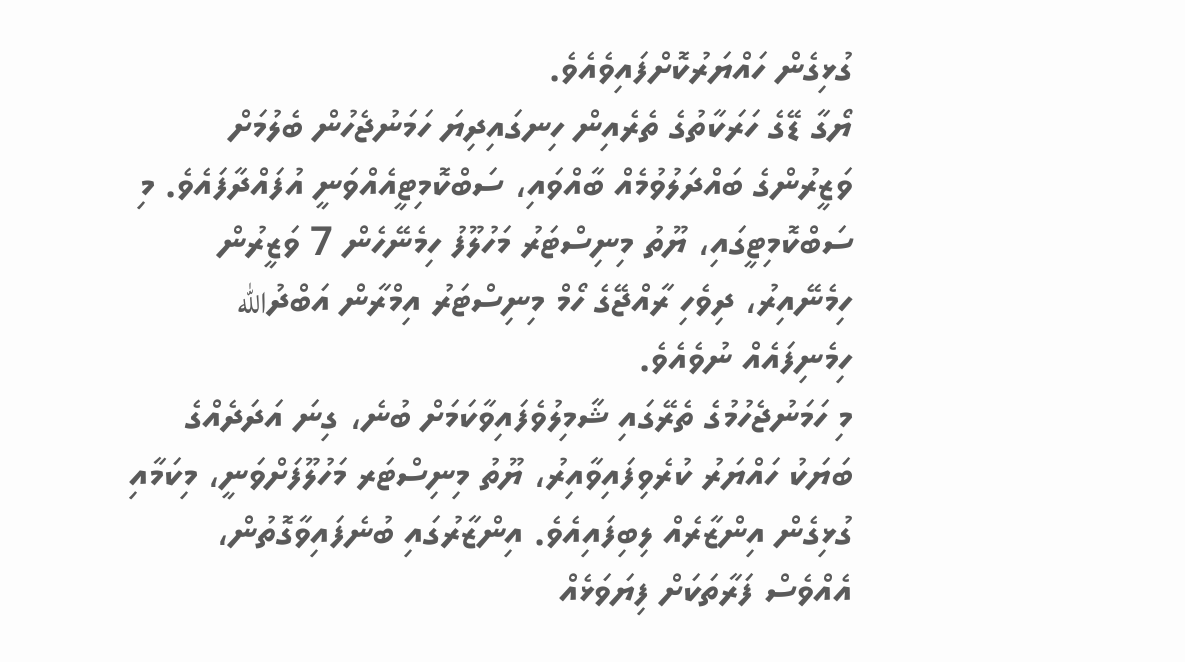ގުޅިގެން ހައްޔަރުކޮށްފައިވެއެވެ.
ޔޯގާ ޑޭގެ ހަރަކާތުގެ ތެރެއިން ހިނގައިދިޔަ ހަމަނުޖެހުން ބެލުމަށް ވަޒީރުންގެ ބައްދަލުވުމެއް ބާއްވައި، ސަބްކޮމިޓީއެއްވަނީ އުފައްދާފައެވެ. މި ސަބްކޮމިޓީގައި، ޔޫތު މިނިސްޓަރު މަހުލޫފު ހިމެނޭހެން 7 ވަޒީރުން ހިމެނޭއިރު، ދިވެހި ރާއްޖޭގެ ހޯމް މިނިސްޓަރު އިމްރާން އަބްދުالله ހިމެނިފައެއް ނުވެއެވެ.
މި ހަމަނުޖެހުމުގެ ތެރޭގައި ޝާމިލުވެފައިވާކަމަށް ބުނެ، ގިނަ އަދަދެއްގެ ބަޔަކު ހައްޔަރު ކުރެވިފައިވާއިރު، ޔޫތު މިނިސްޓަރ މަހުލޫފަށްވަނީ، މިކަމާއި ގުޅިގެން އިންޒާރެއް ލިބިފައިއެވެ. އިންޒާރުގައި ބުނެފައިވާގޮތުން، އެއްވެސް ފަރާތަކަށް ފިޔަވަޅެއް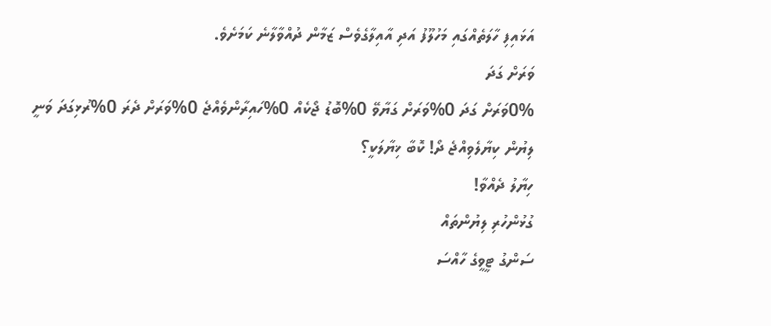އަޅައިފި ހާލަތެއްގައި މަހުލޫފު އަދި އާއިލާގެވެސް ޒަމާން ދުއްވާލާނެ ކަމަށެވެ.
ވަރަށް ގަދަ
0%ވަރަށް ގަދަ 0%ވަރަށް ގަޔާވޭ 0%ބޮޑު ޖޯކެއް 0%ހައިރާންވެއްޖެ 0%ވަރަށް ދެރަ 0%ރުޅިގަދަ ވަނީ
ލިޔުން ކިޔާލެވިއްޖެ ދޯ! ކޮބާ ޚިޔާލަކީ؟
ހިޔާލު ދެއްވާ!
ގުޅުންހުރި ލިޔުންތައް
ސަންގު ޓީވީގެ ހާއްސަ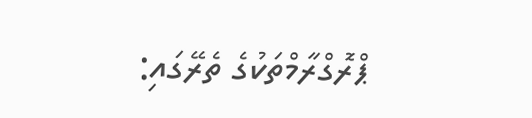ޕްރޮގްރާމްތަކުގެ ތެރޭގައި: